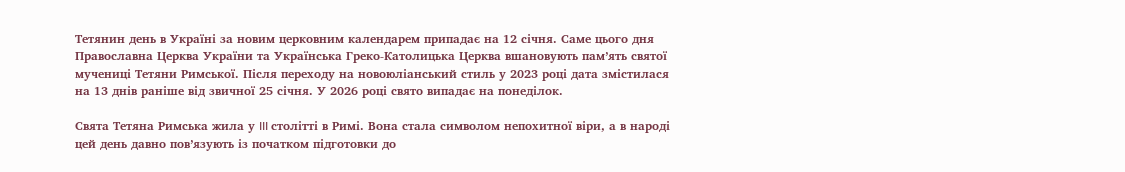Тетянин день в Україні за новим церковним календарем припадає на 12 січня. Саме цього дня Православна Церква України та Українська Греко-Католицька Церква вшановують пам’ять святої мучениці Тетяни Римської. Після переходу на новоюліанський стиль у 2023 році дата змістилася на 13 днів раніше від звичної 25 січня. У 2026 році свято випадає на понеділок.

Свята Тетяна Римська жила у III столітті в Римі. Вона стала символом непохитної віри, а в народі цей день давно пов’язують із початком підготовки до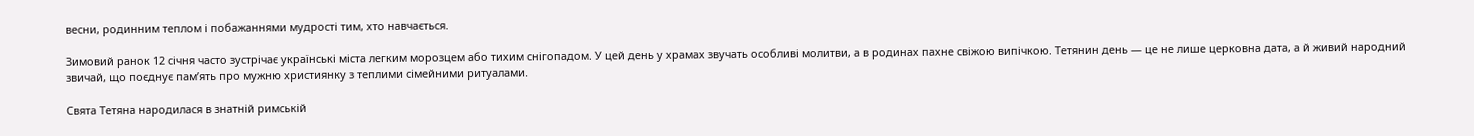весни, родинним теплом і побажаннями мудрості тим, хто навчається.

Зимовий ранок 12 січня часто зустрічає українські міста легким морозцем або тихим снігопадом. У цей день у храмах звучать особливі молитви, а в родинах пахне свіжою випічкою. Тетянин день — це не лише церковна дата, а й живий народний звичай, що поєднує пам’ять про мужню християнку з теплими сімейними ритуалами.

Свята Тетяна народилася в знатній римській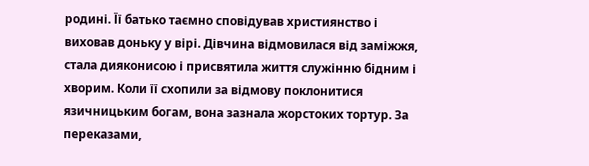родині. Її батько таємно сповідував християнство і виховав доньку у вірі. Дівчина відмовилася від заміжжя, стала дияконисою і присвятила життя служінню бідним і хворим. Коли її схопили за відмову поклонитися язичницьким богам, вона зазнала жорстоких тортур. За переказами,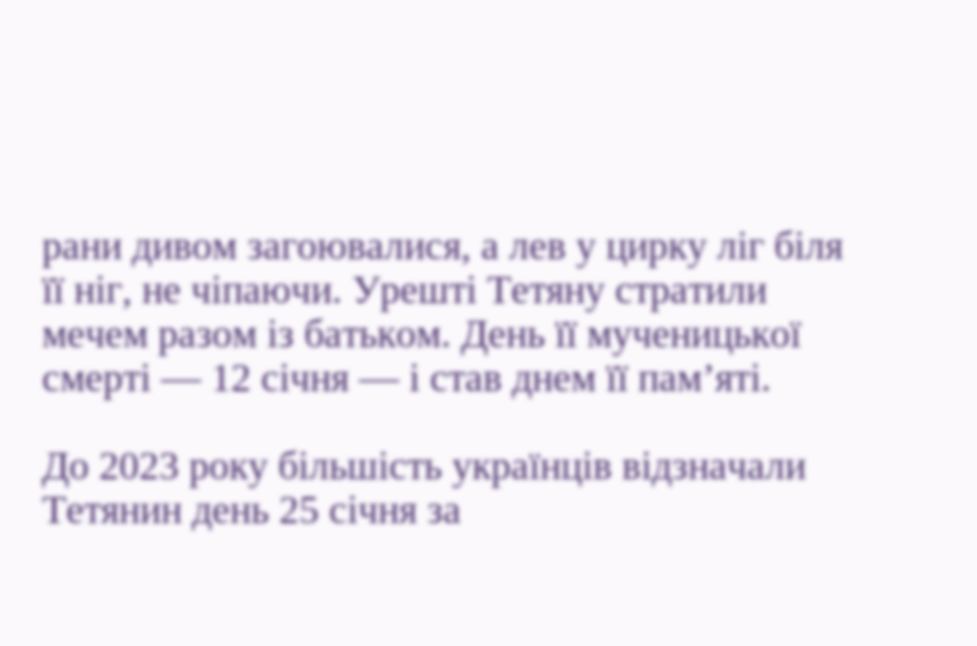рани дивом загоювалися, а лев у цирку ліг біля її ніг, не чіпаючи. Урешті Тетяну стратили мечем разом із батьком. День її мученицької смерті — 12 січня — і став днем її пам’яті.

До 2023 року більшість українців відзначали Тетянин день 25 січня за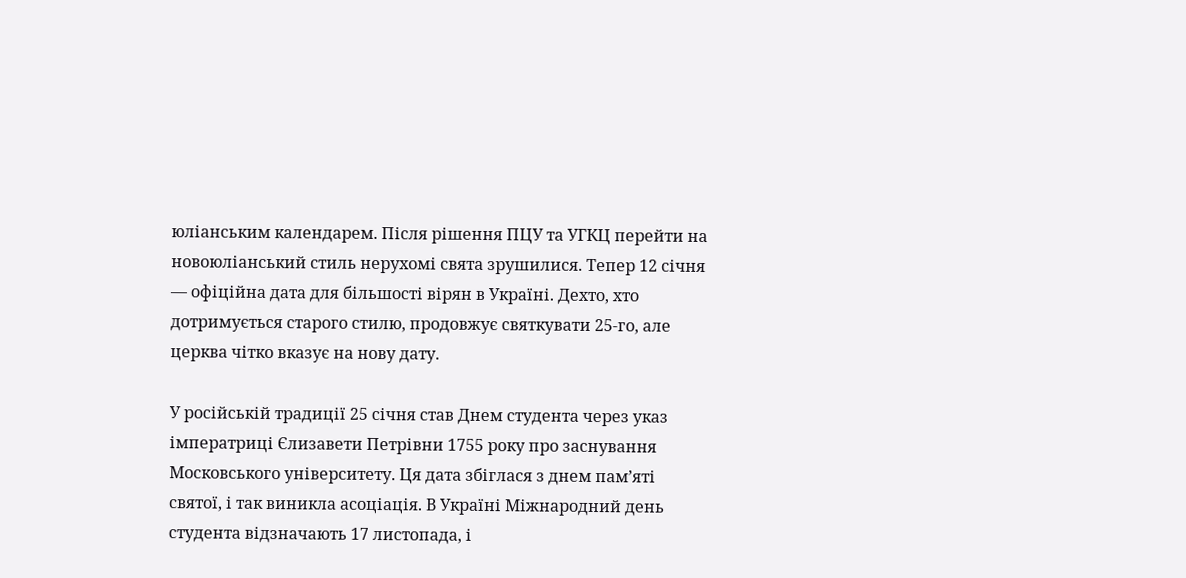юліанським календарем. Після рішення ПЦУ та УГКЦ перейти на новоюліанський стиль нерухомі свята зрушилися. Тепер 12 січня — офіційна дата для більшості вірян в Україні. Дехто, хто дотримується старого стилю, продовжує святкувати 25-го, але церква чітко вказує на нову дату.

У російській традиції 25 січня став Днем студента через указ імператриці Єлизавети Петрівни 1755 року про заснування Московського університету. Ця дата збіглася з днем пам’яті святої, і так виникла асоціація. В Україні Міжнародний день студента відзначають 17 листопада, і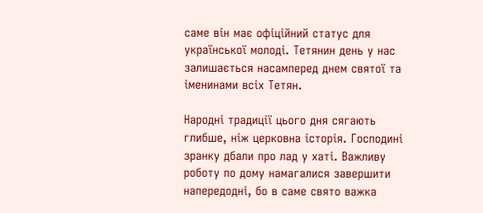саме він має офіційний статус для української молоді. Тетянин день у нас залишається насамперед днем святої та іменинами всіх Тетян.

Народні традиції цього дня сягають глибше, ніж церковна історія. Господині зранку дбали про лад у хаті. Важливу роботу по дому намагалися завершити напередодні, бо в саме свято важка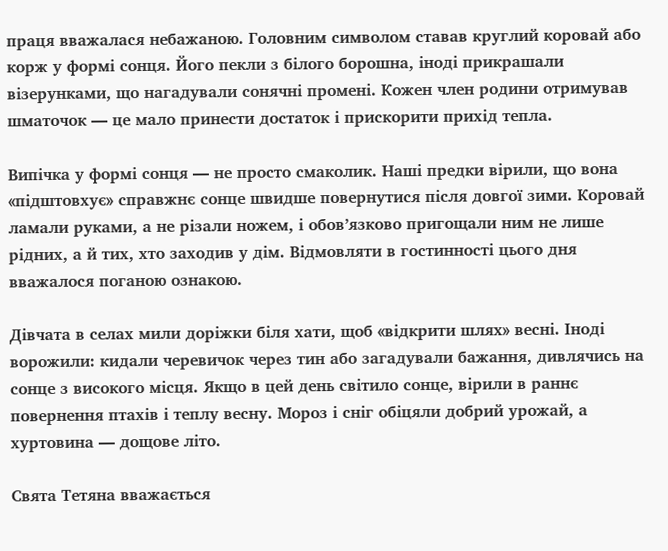праця вважалася небажаною. Головним символом ставав круглий коровай або корж у формі сонця. Його пекли з білого борошна, іноді прикрашали візерунками, що нагадували сонячні промені. Кожен член родини отримував шматочок — це мало принести достаток і прискорити прихід тепла.

Випічка у формі сонця — не просто смаколик. Наші предки вірили, що вона «підштовхує» справжнє сонце швидше повернутися після довгої зими. Коровай ламали руками, а не різали ножем, і обов’язково пригощали ним не лише рідних, а й тих, хто заходив у дім. Відмовляти в гостинності цього дня вважалося поганою ознакою.

Дівчата в селах мили доріжки біля хати, щоб «відкрити шлях» весні. Іноді ворожили: кидали черевичок через тин або загадували бажання, дивлячись на сонце з високого місця. Якщо в цей день світило сонце, вірили в раннє повернення птахів і теплу весну. Мороз і сніг обіцяли добрий урожай, а хуртовина — дощове літо.

Свята Тетяна вважається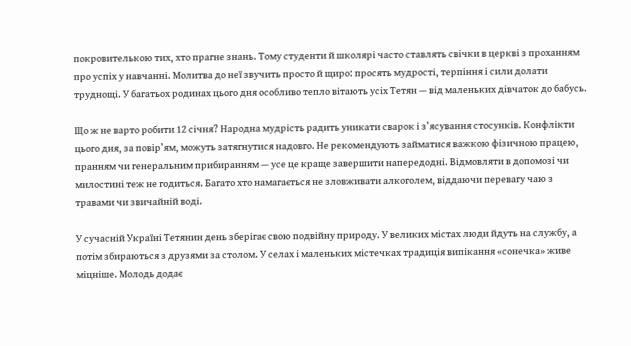покровителькою тих, хто прагне знань. Тому студенти й школярі часто ставлять свічки в церкві з проханням про успіх у навчанні. Молитва до неї звучить просто й щиро: просять мудрості, терпіння і сили долати труднощі. У багатьох родинах цього дня особливо тепло вітають усіх Тетян — від маленьких дівчаток до бабусь.

Що ж не варто робити 12 січня? Народна мудрість радить уникати сварок і з’ясування стосунків. Конфлікти цього дня, за повір’ям, можуть затягнутися надовго. Не рекомендують займатися важкою фізичною працею, пранням чи генеральним прибиранням — усе це краще завершити напередодні. Відмовляти в допомозі чи милостині теж не годиться. Багато хто намагається не зловживати алкоголем, віддаючи перевагу чаю з травами чи звичайній воді.

У сучасній Україні Тетянин день зберігає свою подвійну природу. У великих містах люди йдуть на службу, а потім збираються з друзями за столом. У селах і маленьких містечках традиція випікання «сонечка» живе міцніше. Молодь додає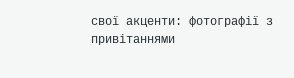свої акценти: фотографії з привітаннями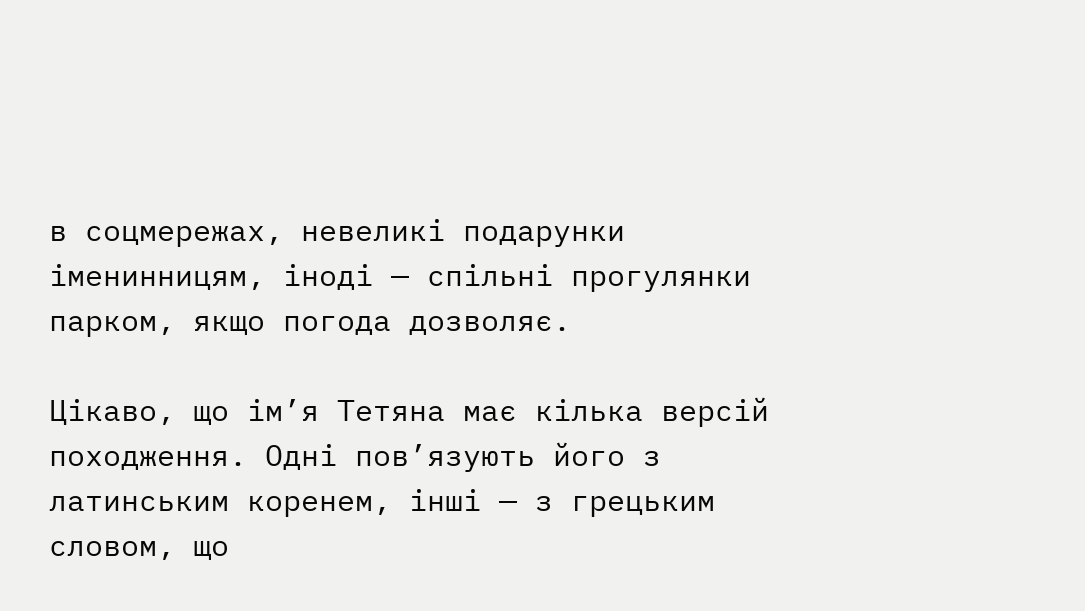в соцмережах, невеликі подарунки іменинницям, іноді — спільні прогулянки парком, якщо погода дозволяє.

Цікаво, що ім’я Тетяна має кілька версій походження. Одні пов’язують його з латинським коренем, інші — з грецьким словом, що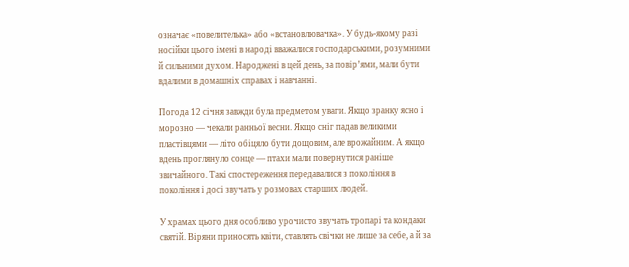означає «повелителька» або «встановлювачка». У будь-якому разі носійки цього імені в народі вважалися господарськими, розумними й сильними духом. Народжені в цей день, за повір’ями, мали бути вдалими в домашніх справах і навчанні.

Погода 12 січня завжди була предметом уваги. Якщо зранку ясно і морозно — чекали ранньої весни. Якщо сніг падав великими пластівцями — літо обіцяло бути дощовим, але врожайним. А якщо вдень проглянуло сонце — птахи мали повернутися раніше звичайного. Такі спостереження передавалися з покоління в покоління і досі звучать у розмовах старших людей.

У храмах цього дня особливо урочисто звучать тропарі та кондаки святій. Віряни приносять квіти, ставлять свічки не лише за себе, а й за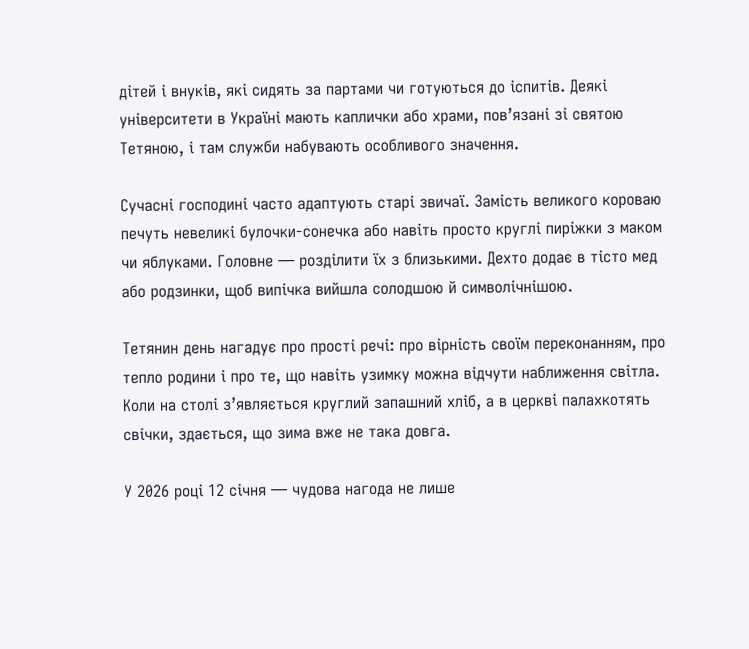дітей і внуків, які сидять за партами чи готуються до іспитів. Деякі університети в Україні мають каплички або храми, пов’язані зі святою Тетяною, і там служби набувають особливого значення.

Сучасні господині часто адаптують старі звичаї. Замість великого короваю печуть невеликі булочки-сонечка або навіть просто круглі пиріжки з маком чи яблуками. Головне — розділити їх з близькими. Дехто додає в тісто мед або родзинки, щоб випічка вийшла солодшою й символічнішою.

Тетянин день нагадує про прості речі: про вірність своїм переконанням, про тепло родини і про те, що навіть узимку можна відчути наближення світла. Коли на столі з’являється круглий запашний хліб, а в церкві палахкотять свічки, здається, що зима вже не така довга.

У 2026 році 12 січня — чудова нагода не лише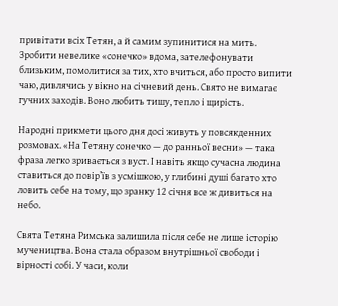привітати всіх Тетян, а й самим зупинитися на мить. Зробити невелике «сонечко» вдома, зателефонувати близьким, помолитися за тих, хто вчиться, або просто випити чаю, дивлячись у вікно на січневий день. Свято не вимагає гучних заходів. Воно любить тишу, тепло і щирість.

Народні прикмети цього дня досі живуть у повсякденних розмовах. «На Тетяну сонечко — до ранньої весни» — така фраза легко зривається з вуст. І навіть якщо сучасна людина ставиться до повір’їв з усмішкою, у глибині душі багато хто ловить себе на тому, що зранку 12 січня все ж дивиться на небо.

Свята Тетяна Римська залишила після себе не лише історію мучеництва. Вона стала образом внутрішньої свободи і вірності собі. У часи, коли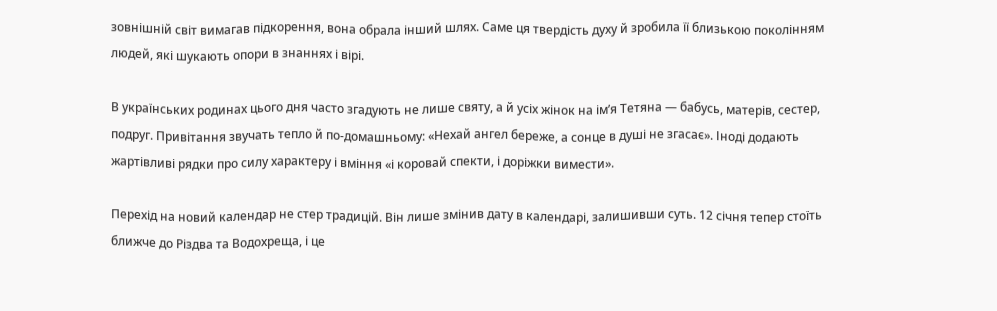зовнішній світ вимагав підкорення, вона обрала інший шлях. Саме ця твердість духу й зробила її близькою поколінням людей, які шукають опори в знаннях і вірі.

В українських родинах цього дня часто згадують не лише святу, а й усіх жінок на ім’я Тетяна — бабусь, матерів, сестер, подруг. Привітання звучать тепло й по-домашньому: «Нехай ангел береже, а сонце в душі не згасає». Іноді додають жартівливі рядки про силу характеру і вміння «і коровай спекти, і доріжки вимести».

Перехід на новий календар не стер традицій. Він лише змінив дату в календарі, залишивши суть. 12 січня тепер стоїть ближче до Різдва та Водохреща, і це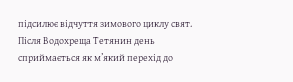підсилює відчуття зимового циклу свят. Після Водохреща Тетянин день сприймається як м’який перехід до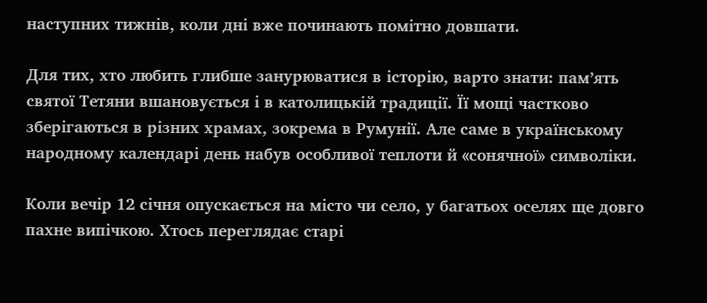наступних тижнів, коли дні вже починають помітно довшати.

Для тих, хто любить глибше занурюватися в історію, варто знати: пам’ять святої Тетяни вшановується і в католицькій традиції. Її мощі частково зберігаються в різних храмах, зокрема в Румунії. Але саме в українському народному календарі день набув особливої теплоти й «сонячної» символіки.

Коли вечір 12 січня опускається на місто чи село, у багатьох оселях ще довго пахне випічкою. Хтось переглядає старі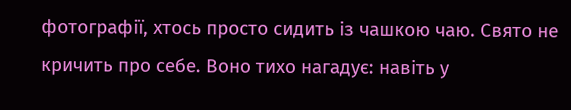фотографії, хтось просто сидить із чашкою чаю. Свято не кричить про себе. Воно тихо нагадує: навіть у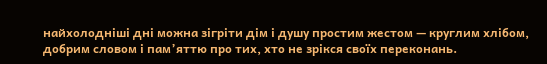найхолодніші дні можна зігріти дім і душу простим жестом — круглим хлібом, добрим словом і пам’яттю про тих, хто не зрікся своїх переконань.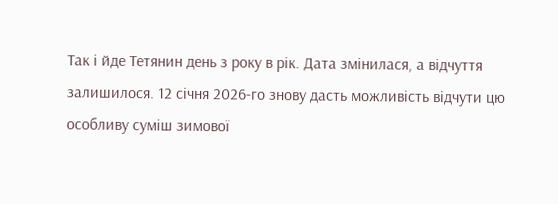Так і йде Тетянин день з року в рік. Дата змінилася, а відчуття залишилося. 12 січня 2026-го знову дасть можливість відчути цю особливу суміш зимової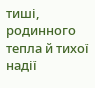тиші, родинного тепла й тихої надії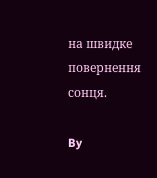на швидке повернення сонця.

By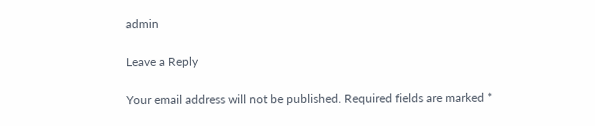admin

Leave a Reply

Your email address will not be published. Required fields are marked *